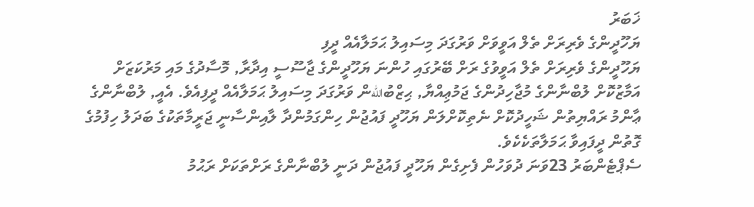ޚަބަރު
ޔަހޫދީންގެ ވެރިރަށް ތެލް އަވީވަށް ވަރުގަދަ މިސައިލު ޙަމަލާއެއް ދީފި
ޔަހޫދީންގެ ވެރިރަށް ތެލް އަވީވުގެ ރަށް ބޭރުގައި ހުންނަ ޔަހޫދީންގެ ޖާސޫސީ އިދާރާ, މޮސާދުގެ މައި މަރުކަޒަށް އަމާޒުކޮށް ލުބްނާންގެ މުޖާހިދުންގެ ޖަމުޢިއްޔާ, ޙިޒްބުاللهން ވަރުގަދަ މިސައިލު ޙަމަލާއެއް ދީފިއެވެ. އެއީ, ލުބްނާންގެ ޢާންމު ރައްޔިތުން ޝަހީދުކޮށް ނެތިކޮށްލަން ޔަހޫދީ ފައުޖުން ހިންގަމުންދާ ލާއިންސާނީ ޖަރީމާތަކުގެ ބަދަލު ހިފުމުގެ ގޮތުން ދީފައިވާ ޙަމަލާތަކެކެވެ.
ސެޕްޓެންބަރު 23ވަނަ ދުވަހުން ފެށިގެން ޔަހޫދީ ފައުޖުން ދަނީ ލުބްނާންގެ ރަށްތަކަށް ރަޙުމު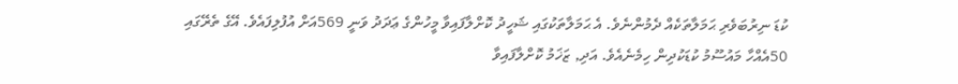ކުޑަ ނިރުބަވެރި ޙަމަލާތަކެއް ދެމުންނެވެ. އެ ޙަމަލާތަކުގައި ޝަހީދު ކޮށްލާފައިވާ މީހުންގެ ޢަދަދު ވަނީ 569އަށް އުފުލިފައެވެ. އޭގެ ތެރޭގައި 50އެއްހާ މައުސޫމު ކުޑަކުދިން ހިމެނެއެވެ. އަދި, ޒަޚަމު ކޮށްލާފައިވާ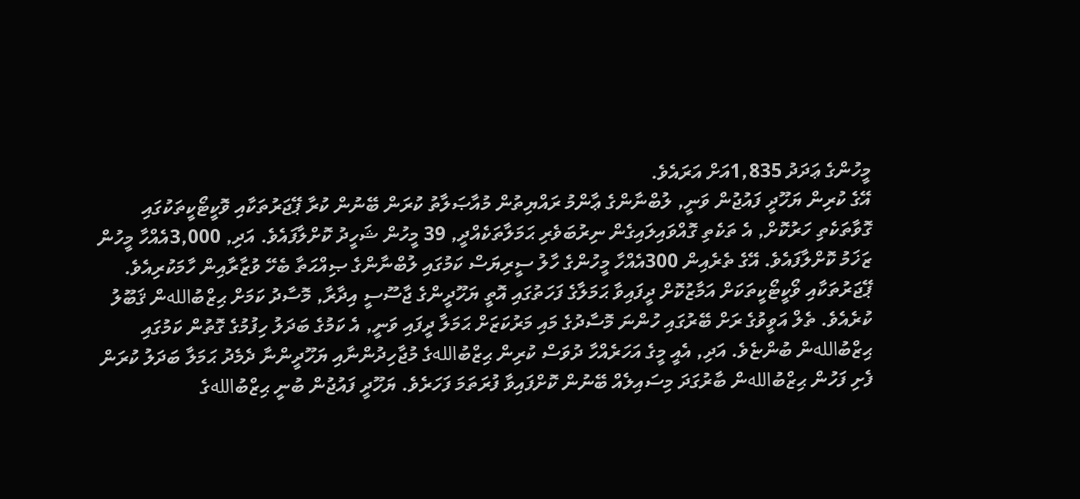މީހުންގެ ޢަދަދު 1,835އަށް އަރައެވެ.
އޭގެ ކުރިން ޔަހޫދީ ފައުޖުން ވަނީ, ލުބްނާންގެ ޢާންމު ރައްޔިތުން މުއާޞަލާތު ކުރަން ބޭނުން ކުރާ ޕޭޖަރުތަކާއި ވޮކީޓޯކީތަކުގައި ގޮވާތަކެތި ހަރުކޮށް, އެ ތަކެތި ގޮއްވައިލައިގެން ނިރުބަވެރި ޙަމަލާތަކެއްދީ, 39 މީހުން ޝަހީދު ކޮށްލާފައެވެ. އަދި, 3,000އެއްހާ މީހުން ޒަޚަމު ކޮށްލާފައެވެ. އޭގެ ތެރެއިން 300އެއްހާ މީހުންގެ ހާލު ސީރިޔަސް ކަމުގައި ލުބްނާންގެ ޞިއްޙަތާ ބެހޭ ވުޒާރާއިން ހާމަކުރިއެވެ.
ޕޭޖަރުތަކާއި ވޯކީޓޯކީތަކަށް އަމާޒުކޮށް ދީފައިވާ ޙަމަލާގެ ފަހަތުގައި އޮތީ ޔަހޫދީންގެ ޖާސޫސީ އިދާރާ, މޮސާދު ކަމަށް ޙިޒްބުاللهން ޤަބޫލު ކުރެއެވެ. ތެލް އަވީވުގެ ރަށް ބޭރުގައި ހުންނަ މޮސާދުގެ މައި މަރުކަޒަށް ޙަމަލާ ދީފައި ވަނީ, އެ ކަމުގެ ބަދަލު ހިފުމުގެ ގޮތުން ކަމުގައި ޙިޒްބުاللهން ބުންޏެވެ. އަދި, އެއީ މީގެ އަހަރެއްހާ ދުވަސް ކުރިން ޙިޒްބުاللهގެ މުޖާހިދުންނާއި ޔަހޫދީންނާ ދެމެދު ޙަމަލާ ބަދަލު ކުރަން ފެށި ފަހުން ޙިޒްބުاللهން ބާރުގަދަ މިސައިލެއް ބޭނުން ކޮށްފައިވާ ފުރަތަމަ ފަހަރެވެ. ޔަހޫދީ ފައުޖުން ބުނީ ޙިޒްބުاللهގެ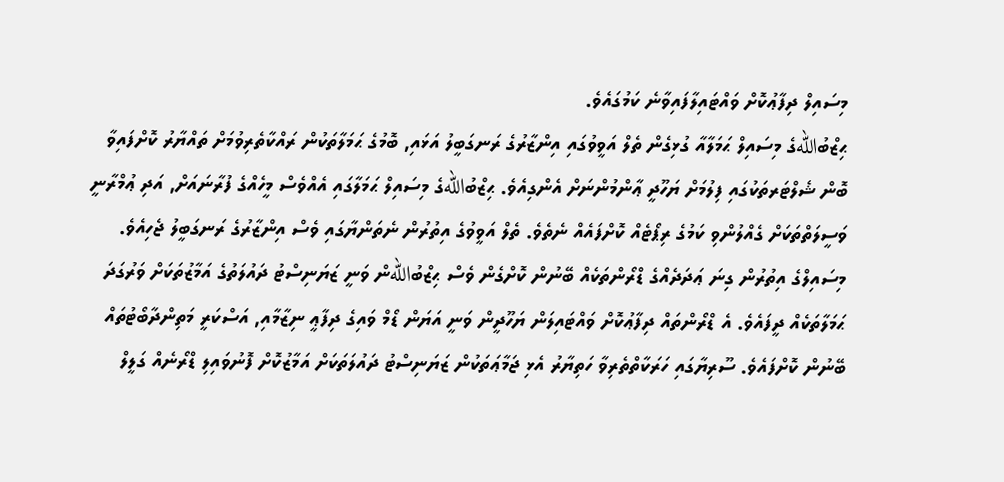މިސައިލް ދިފާޢުކޮށް ވައްޓައިލާފައިވާނެ ކަމުގައެވެ.
ޙިޒްބުاللهގެ މިސައިލް ޙަމަލާއާ ގުޅިގެން ތެލް އަވީވުގައި އިންޒާރުގެ ރަނގަބީލު އަޅައި, ބޮމުގެ ޙަމަލާތަކުން ރައްކާތެރިވުމަށް ތައްޔާރު ކޮށްފައިވާ ބޮން ޝެލްޓަރތަކުގައި ފިލުމަށް ޔަހޫދީ ޢާންމުންނަށް އެންގިއެވެ. ޙިޒްބުاللهގެ މިސައިލް ޙަމަލާގައި އެއްވެސް މީހެއްގެ ފުރާނައަށް, އަދި ޢުމްރާނީ ވަސީލަތްތަކަށް ގެއްލުންވި ކަމުގެ ރިޕޯޓެއް ކޮށްފައެއް ނެތެވެ. ތެލް އަވީވުގެ އިތުރުން ނެތަންޔާގައި ވެސް އިންޒާރުގެ ރަނގަބީލު ޖެހިއެވެ.
މިސައިލްގެ އިތުރުން ގިނަ ޢަދަދެއްގެ ޑްރޯންތަކެއް ބޭނުން ކޮށްގެން ވެސް ޙިޒްބުاللهން ވަނީ ޒަޔަނިސްޓު ދައުލަތުގެ އަމާޒުތަކަށް ވަރުގަދަ ޙަމަލާތަކެއް ދީފައެވެ. އެ ޑްރޯންތައް ދިފާޢުކޮށް ވައްޓައިލަން ޔަހޫދީން ވަނީ އަޔަން ޑޯމް ވައިގެ ދިފާޢީ ނިޒާމާއި, އަސްކަރީ މަތިންދާބޯޓުތައް ބޭނުން ކޮށްފައެވެ. ސޫރިޔާގައި ހަރަކާތްތެރިވާ ހަތިޔާރު އެޅި ޖަމާޢަތަކުން ޒަޔަނިސްޓު ދައުލަތަކަށް އަމާޒުކޮށް ފޮނުވައިލި ޑްރޯނެއް ގަލީލް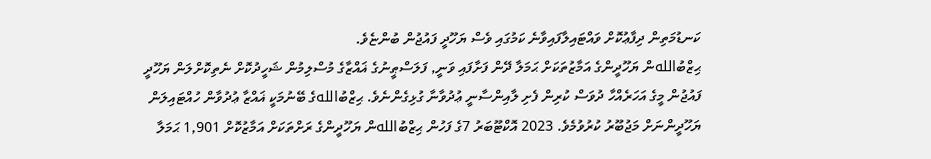ކަނޑުމަތިން ދިފާޢުކޮށް ވައްޓައިލާފައިވާނެ ކަމުގައި ވެސް ޔަހޫދީ ފައުޖުން ބުންޏެވެ.
ޙިޒްބުاللهން ޔަހޫދީންގެ އަމާޒުތަކަށް ޙަމަލާ ދޭން ފަށާފައި ވަނީ, ފަލަސްޠީނުގެ ޣައްޒާގެ މުސްލިމުން ޝަހީދުކޮށް ނެތިކޮށްލަން ޔަހޫދީ ފައުޖުން މީގެ އަހަރެއްހާ ދުވަސް ކުރިން ފެށި ލާއިންސާނީ ޢުދުވާނާ ގުޅިގެންނެވެ. ޙިޒްބުاللهގެ ބޭނުމަކީ ޣައްޒާ ޢުދުވާން ހުއްޓައިލަން ޔަހޫދީންނަށް މަޖުބޫރު ކުރުވުމެވެ. 2023 އޮކްޓޫބަރު 7ގެ ފަހުން ޙިޒްބުاللهން ޔަހޫދީންގެ ރަށްތަކަށް އަމާޒުކޮށް 1,901 ޙަމަލާ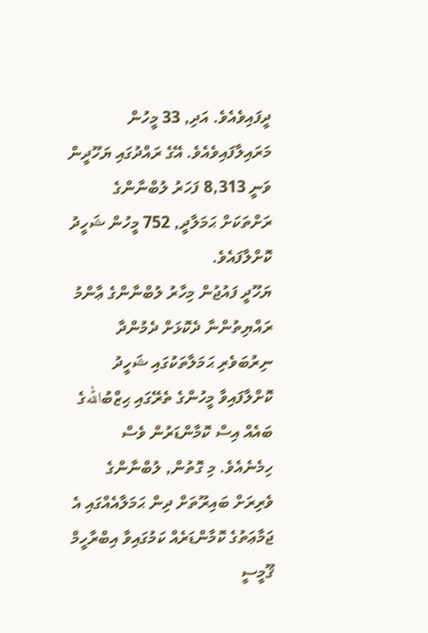ދީފައިވެއެވެ. އަދި, 33 މީހުން މަރައިލާފައިވެއެވެ. އޭގެ ރައްދުގައި ޔަހޫދީން ވަނީ 8,313 ފަހަރު ލުބްނާންގެ ރަށްތަކަށް ޙަމަލާދީ, 752 މީހުން ޝަހީދު ކޮށްލާފައެވެ.
ޔަހޫދީ ފައުޖުން މިހާރު ލުބްނާންގެ ޢާންމު ރައްޔިތުންނާ ދެކޮޅަށް ދެމުންދާ ނިރުބަވެރި ޙަމަލާތަކުގައި ޝަހީދު ކޮށްލާފައިވާ މީހުންގެ ތެރޭގައި ޙިޒްބުاللهގެ ބައެއް އިސް ކޮމާންޑަރުން ވެސް ހިމެނެއެވެ. މި ގޮތުން, ލުބްނާންގެ ވެރިރަށް ބައިރޫތަށް ދިން ޙަމަލާއެއްގައި އެ ޖަމާޢަތުގެ ކޮމާންޑަރެއް ކަމުގައިވާ އިބްރާހީމް ޤޫމީސީ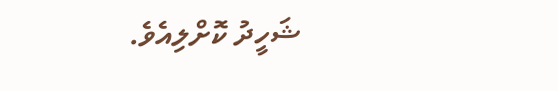ޝަހީދު ކޮށްލިއެވެ.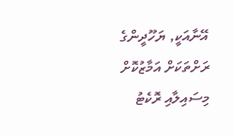އޭނާއަކީ, ޔަހޫދީންގެ ރަށްތަކަށް އަމާޒުކޮށް މިސައިލާއި ރޮކެޓު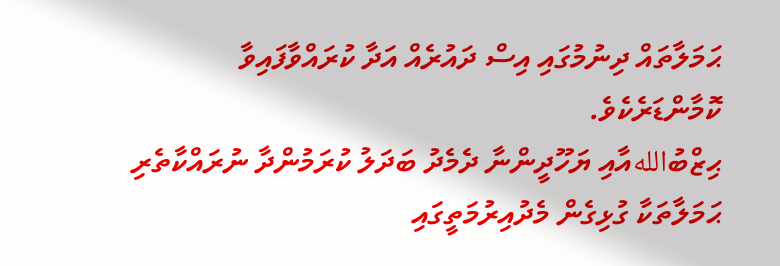ޙަމަލާތައް ދިނުމުގައި އިސް ދައުރެއް އަދާ ކުރައްވާފައިވާ ކޮމާންޑަރެކެވެ.
ޙިޒްބުاللهއާއި ޔަހޫދީންނާ ދެމެދު ބަދަލު ކުރަމުންދާ ނުރައްކާތެރި ޙަމަލާތަކާ ގުޅިގެން މެދުއިރުމަތީގައި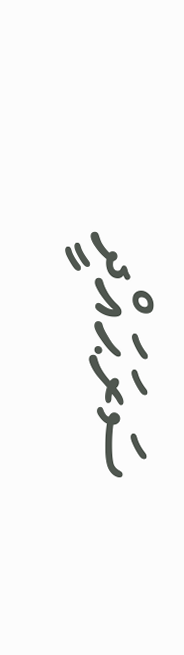ސަރަޙައްދީ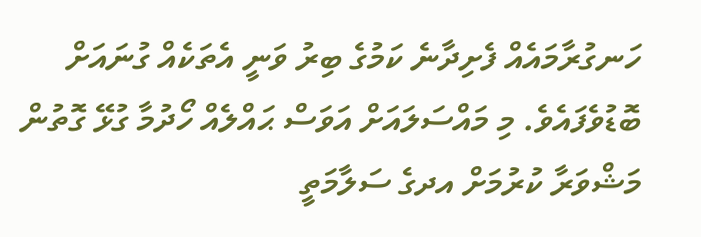ހަނގުރާމައެއް ފެށިދާނެ ކަމުގެ ބިރު ވަނީ އެތަކެއް ގުނައަށް ބޮޑުވެފައެވެ. މި މައްސަލައަށް އަވަސް ޙައްލެއް ހޯދުމާ ގުޅޭ ގޮތުން މަޝްވަރާ ކުރުމަށް އދގެ ސަލާމަތީ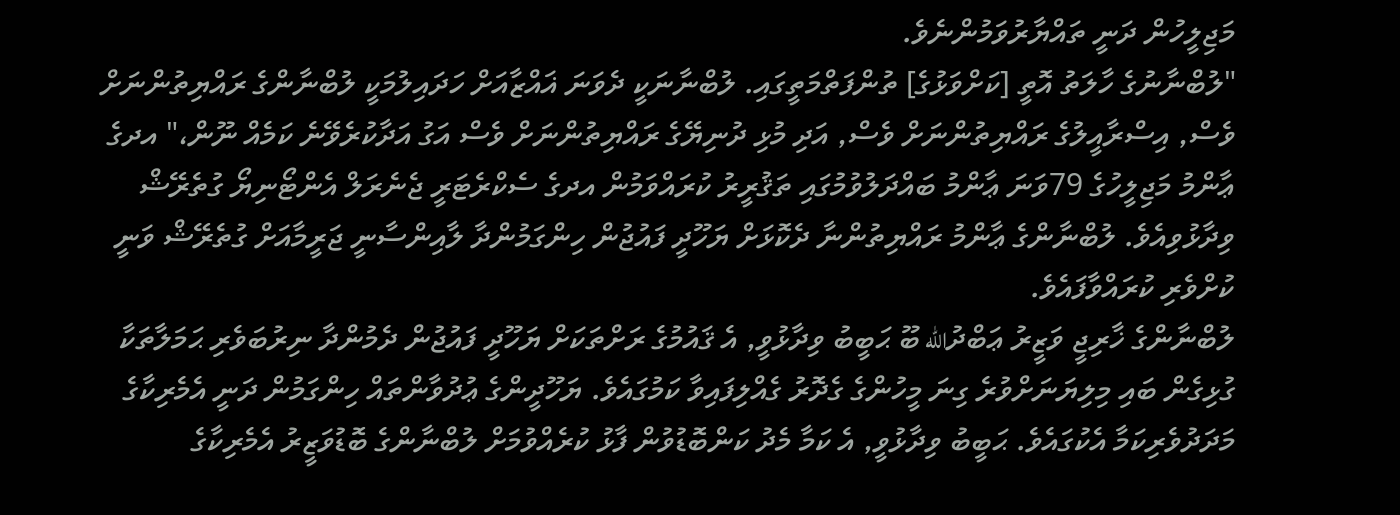މަޖިލީހުން ދަނީ ތައްޔާރުވަމުންނެވެ.
"ލުބްނާނުގެ ހާލަތު އޮތީ [ކަށްވަޅުގެ] ތުންފަތްމަތީގައި. ލުބްނާނަކީ ދެވަނަ ޣައްޒާއަށް ހަދައިލުމަކީ ލުބްނާންގެ ރައްޔިތުންނަށް ވެސް, އިސްރާއީލުގެ ރައްޔިތުންނަށް ވެސް, އަދި މުޅި ދުނިޔޭގެ ރައްޔިތުންނަށް ވެސް އަގު އަދާކުރެވޭނެ ކަމެއް ނޫން،" އދގެ ޢާންމު މަޖިލީހުގެ 79ވަނަ ޢާންމު ބައްދަލުވުމުގައި ތަޤުރީރު ކުރައްވަމުން އދގެ ސެކްރެޓަރީ ޖެނެރަލް އެންޓޯނިޔޯ ގުތެރޭޝް ވިދާޅުވިއެވެ. ލުބްނާންގެ ޢާންމު ރައްޔިތުންނާ ދެކޮޅަށް ޔަހޫދީ ފައުޖުން ހިންގަމުންދާ ލާއިންސާނީ ޖަރީމާއަށް ގުތެރޭޝް ވަނީ ކުށްވެރި ކުރައްވާފައެވެ.
ލުބްނާންގެ ޚާރިޖީ ވަޒީރު ޢަބްދުالله ބޫ ޙަބީބު ވިދާޅުވީ, އެ ޤައުމުގެ ރަށްތަކަށް ޔަހޫދީ ފައުޖުން ދެމުންދާ ނިރުބަވެރި ޙަމަލާތަކާ ގުޅިގެން ބައި މިލިޔަނަށްވުރެ ގިނަ މީހުންގެ ގެދޮރު ގެއްލިފައިވާ ކަމުގައެވެ. ޔަހޫދީންގެ ޢުދުވާންތައް ހިންގަމުން ދަނީ އެމެރިކާގެ މަދަދުވެރިކަމާ އެކުގައެވެ. ޙަބީބު ވިދާޅުވީ, އެ ކަމާ މެދު ކަންބޮޑުވުން ފާޅު ކުރެއްވުމަށް ލުބްނާންގެ ބޮޑުވަޒީރު އެމެރިކާގެ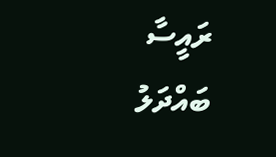ރައީސާ ބައްދަލު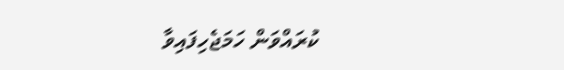ކުރައްވަން ހަމަޖެހިފައިވާ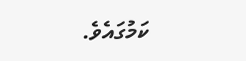ކަމުގައެވެ.